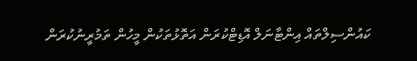ކައުންސިލްތައް އިންޓާނަލް އޮޑިޓްކުރަން އަތޮޅުތަކުން މީހުން ތަމުރީނުކުރަން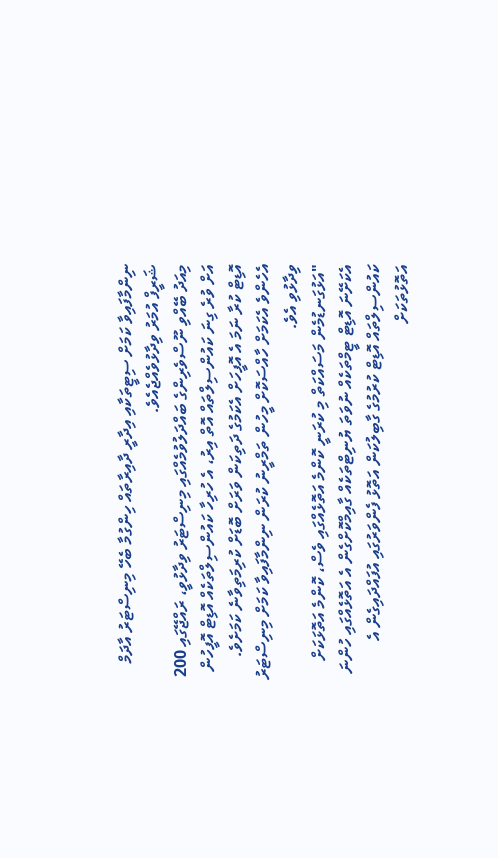ނިންމާފައިވާ ކަމަށް ސިޓީތަކާއި އިދާރީ ދާއިރާތައް ހިންގުމާ ބެހޭ މިނިސްޓަރު އާދަމް ޝަރީފް އުމަރު ވިދާޅުވެއްޖެއެވެ.
މިއަދު ބޭއްވި ނޫސްވެރިންގެ ބައްދަލުވުމެއްގައި މިނިސްޓަރު ވިދާޅުވީ، ރައްޖޭގައި 200 އަށް ވުރެ ގިނަ ކައުންސިލްތައް އޮތް އިރު، އެ ހުރިހާ ކައުންސިލްތަކެއް އޮޑިޓް އޮފީހުން އޮޑިޓް ކުރާ ނަމަ އެ އޮފީހަށް އެކަމުގެ ދަތިކަން ވަރަށް ބޮޑަށް ކުރިމަތިވާނެ ކަމަށެވެ.
އެހެންވެ އެކަމަށް ހާއްސަކޮށް މީހުން ތަމްރީނު ކުރަން ނިންމާފައިވާ ކަމަށް މިނިސްޓަރު ވިދާޅުވި އެވެ.
"އަޅުގަނޑުމެން މަސައްކަތް މި ކުރަނީ ކޮންމެ އަތޮޅެއްގައި ވެސް، ކޮންމެ އަތޮޅަކަށް އެކަށޭނަ އޮޑިޓް ޓީމްތަކެއް ނުވަތަ ޔުނިޓްތަކެއް ގާއިމްކޮށްގެން އެ އަތޮޅެއްގައި ހުންނަ ކައުންސިލްތައް އޮޑިޓް ކުރުމުގެ ގާބިލުކަން އަތޮޅު ފެންވަރުގައި އުފައްދައިގެން އެ އަތޮޅުތަކަށް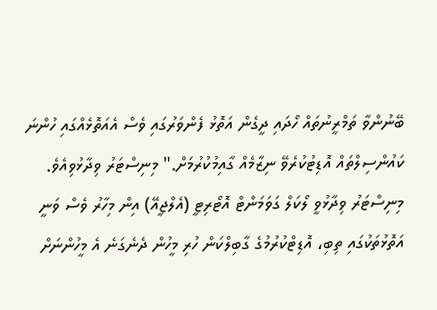ބޭނުންވާ ތަމްރީނުތައް ހޯދައި ދީގެން އަތޮޅު ފެންވަރުގައި ވެސް އެއަތޮޅެއްގައި ހުންނަ ކައުންސިލްތައް އޮޑިޓުކުރެވޭ ނިޒާމެއް ގާއިމުކުރުމަށް." މިނިސްޓަރު ވިދާޅުވިއެވެ.
މިނިސްޓަރު ވިދާޅުވީ ލޯކަލް ގަވަމަންޓް އޮޓޯރިޓީ (އެލްޖީއޭ) އިން މިހާރު ވެސް ވަނީ އަތޮޅުތަކުގައި ތިބި، އޮޑިޓްކުރުމުގެ ގާބިލްކަން ހުރި މީހުން ދެނެގަނެ އެ މީހުންނަށް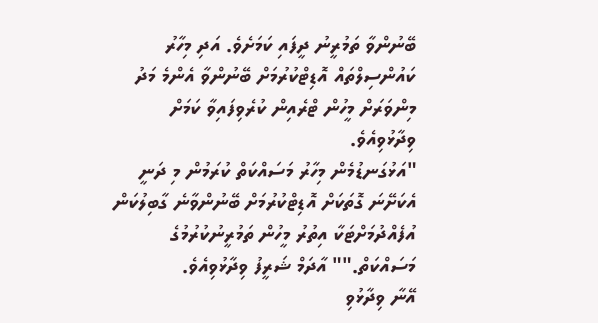ބޭނުންވާ ތަމުރީނު ދީފައި ކަމަށެވެ. އަދި މިހާރު ކައުންސިލްތައް އޮޑިޓްކުރުމަށް ބޭނުންވާ އެންމެ މަދު މިންވަރަށް މީހުން ޓްރެއިން ކުރެވިފައިވާ ކަމަށް ވިދާޅުވިއެވެ.
"އަޅުގަނޑުމެން މިހާރު މަސައްކަތް ކުރަމުން މި ދަނީ އެކަށޭނަ ގޮތަކަށް އޮޑިޓްކުރުމަށް ބޭނުންވާނެ ގާބިލުކަން އުފެއްދުމަށްޓަކާ އިތުރު މީހުން ތަމުރީނުކުރުމުގެ މަސައްކަތް."" އާދަމް ޝަރީފު ވިދާޅުވިއެވެ.
އޭނާ ވިދާޅުވި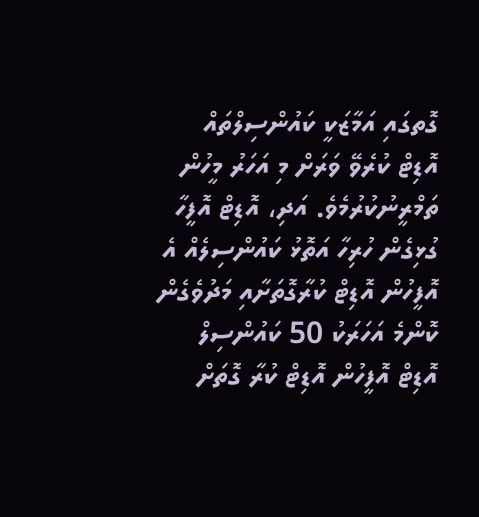ގޮތގައި އަމާޒަކީ ކައުންސިލްތައް އޮޑިޓް ކުރެވޭ ވަރަށް މި އަހަރު މީހުން ތަމްރީނުކުރުމެވެ. އަދި، އޮޑިޓް އޮފީހާ ގުޅިގެން ހުރިހާ އަތޮޅު ކައުންސިލެއް އެ އޮފީހުން އޮޑިޓް ކުރާގޮތަށާއި މަދުވެގެން ކޮންމެ އަހަރަކު 50 ކައުންސިލް އޮޑިޓް އޮފީހުން އޮޑިޓް ކުރާ ގޮތަށް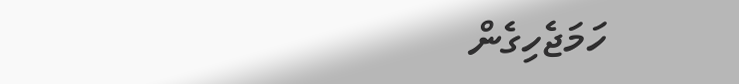ހަމަޖެހިގެން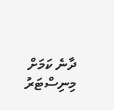ދާނެ ކަމަށް މިނިސްޓަރު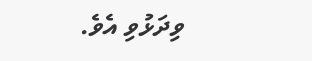ވިދަޅުވި އެވެ.